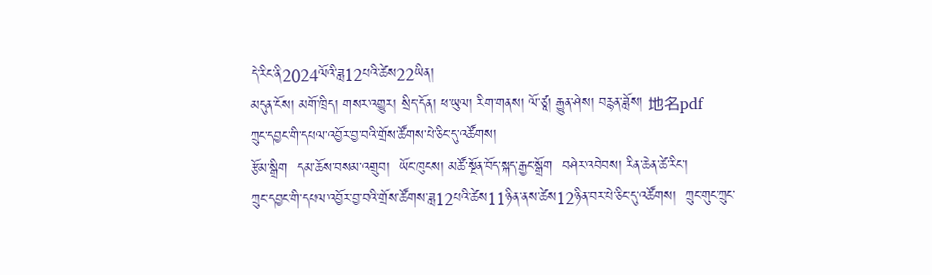དེ་རིང་ནི2024ལོའི་ཟླ12པའི་ཚེས22ཡིན།
མདུན་ངོས། མགོ་ཁྲིད། གསར་འགྱུར། སྲིད་དོན། ཕ་ཡུལ། རིག་གནས། ལོ་ཙཱ། རྒྱུན་ཤེས། བརྙན་ཟློས། 地名pdf
ཀྲུང་དབྱང་གི་དཔལ་འབྱོར་བྱ་བའི་གྲོས་ཚོགས་པེ་ཅིང་དུ་འཚོགས།
རྩོམ་སྒྲིག  དམ་ཆོས་བསམ་འགྲུབ།  ཡོང་ཁུངས། མཚོ་སྔོན་བོད་སྐད་རྒྱང་སྒྲོག  བཤེར་འབེབས། རིན་ཆེན་ཚེ་རིང་།
ཀྲུང་དབྱང་གི་དཔལ་འབྱོར་བྱ་བའི་གྲོས་ཚོགས་ཟླ12པའི་ཚེས11ཉིན་ནས་ཚེས12ཉིན་བར་པེ་ཅིང་དུ་འཚོགས།  ཀྲུང་གུང་ཀྲུང་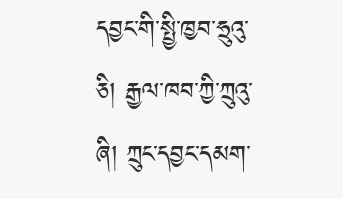དབྱང་གི་སྤྱི་ཁྱབ་ཧྲུའུ་ཅི། རྒྱལ་ཁབ་ཀྱི་ཀྲུའུ་ཞི། ཀྲུང་དབྱང་དམག་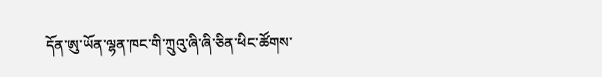དོན་ཨུ་ཡོན་ལྷན་ཁང་གི་ཀྲུའུ་ཞི་ཞི་ཅིན་ཕིང་ཚོགས་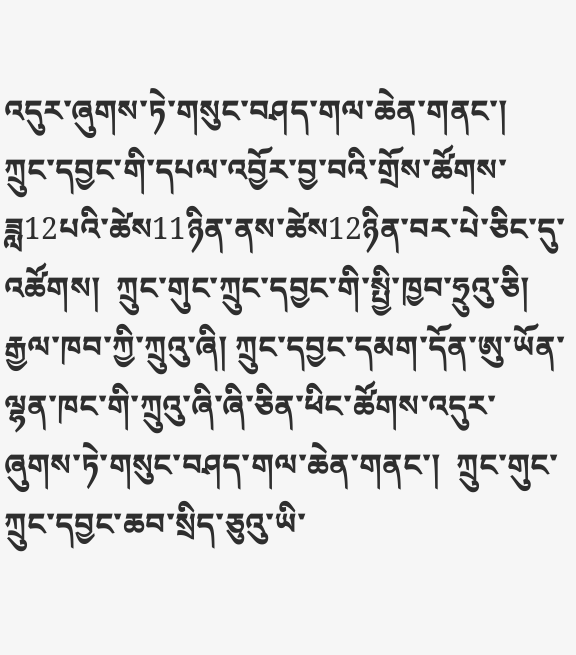འདུར་ཞུགས་ཏེ་གསུང་བཤད་གལ་ཆེན་གནང་།
ཀྲུང་དབྱང་གི་དཔལ་འབྱོར་བྱ་བའི་གྲོས་ཚོགས་ཟླ12པའི་ཚེས11ཉིན་ནས་ཚེས12ཉིན་བར་པེ་ཅིང་དུ་འཚོགས།  ཀྲུང་གུང་ཀྲུང་དབྱང་གི་སྤྱི་ཁྱབ་ཧྲུའུ་ཅི། རྒྱལ་ཁབ་ཀྱི་ཀྲུའུ་ཞི། ཀྲུང་དབྱང་དམག་དོན་ཨུ་ཡོན་ལྷན་ཁང་གི་ཀྲུའུ་ཞི་ཞི་ཅིན་ཕིང་ཚོགས་འདུར་ཞུགས་ཏེ་གསུང་བཤད་གལ་ཆེན་གནང་།  ཀྲུང་གུང་ཀྲུང་དབྱང་ཆབ་སྲིད་ཅུའུ་ཡི་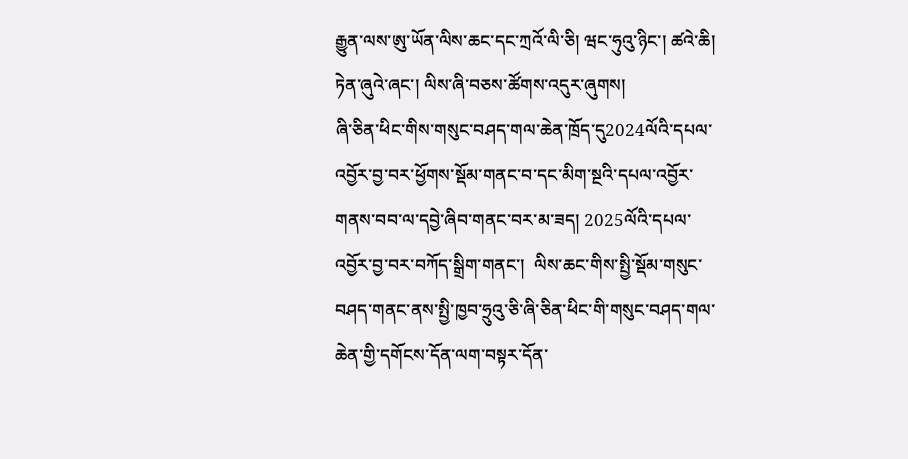རྒྱུན་ལས་ཨུ་ཡོན་ལིས་ཆང་དང་ཀྲའོ་ལི་ཅི། ཝང་ཧུའུ་ཉིང་། ཚའེ་ཆི། ཏེན་ཞུའེ་ཞང་། ལིས་ཞི་བཅས་ཚོགས་འདུར་ཞུགས།
ཞི་ཅིན་ཕིང་གིས་གསུང་བཤད་གལ་ཆེན་ཁྲོད་དུ2024ལོའི་དཔལ་འབྱོར་བྱ་བར་ཕྱོགས་སྡོམ་གནང་བ་དང་མིག་སྔའི་དཔལ་འབྱོར་གནས་བབ་ལ་དབྱེ་ཞིབ་གནང་བར་མ་ཟད། 2025ལོའི་དཔལ་འབྱོར་བྱ་བར་བཀོད་སྒྲིག་གནང་།  ལིས་ཆང་གིས་སྤྱི་སྡོམ་གསུང་བཤད་གནང་ནས་སྤྱི་ཁྱབ་ཧྲུའུ་ཅི་ཞི་ཅིན་ཕིང་གི་གསུང་བཤད་གལ་ཆེན་གྱི་དགོངས་དོན་ལག་བསྟར་དོན་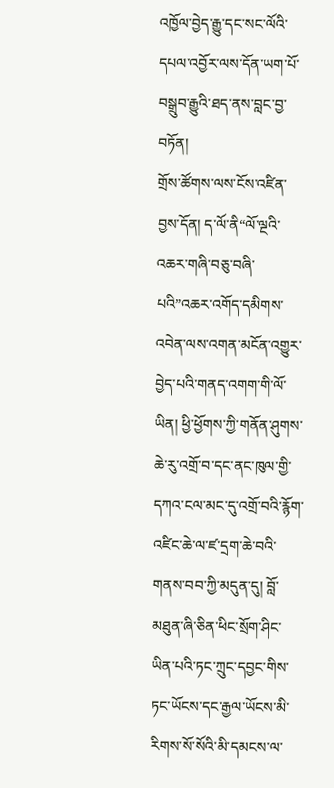འཁྱོལ་བྱེད་རྒྱུ་དང་སང་ལོའི་དཔལ་འབྱོར་ལས་དོན་ཡག་པོ་བསྒྲུབ་རྒྱུའི་ཐད་ནས་བླང་བྱ་བཏོན།
གྲོས་ཚོགས་ལས་ངོས་འཛིན་བྱས་དོན། ད་ལོ་ནི“ལོ་ལྔའི་འཆར་གཞི་བཅུ་བཞི་པའི”འཆར་འགོད་དམིགས་འབེན་ལས་འགན་མངོན་འགྱུར་བྱེད་པའི་གནད་འགག་གི་ལོ་ཡིན། ཕྱི་ཕྱོགས་ཀྱི་གནོན་ཤུགས་ཆེ་རུ་འགྲོ་བ་དང་ནང་ཁུལ་གྱི་དཀའ་ངལ་མང་དུ་འགྲོ་བའི་རྙོག་འཛིང་ཆེ་ལ་ཛ་དྲག་ཆེ་བའི་གནས་བབ་ཀྱི་མདུན་དུ། བློ་མཐུན་ཞི་ཅིན་ཕིང་སྲོག་ཤིང་ཡིན་པའི་ཏང་ཀྲུང་དབྱང་གིས་ཏང་ཡོངས་དང་རྒྱལ་ཡོངས་མི་རིགས་སོ་སོའི་མི་དམངས་ལ་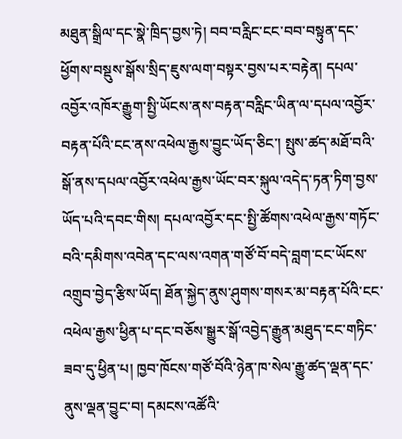མཐུན་སྒྲིལ་དང་སྣེ་ཁྲིད་བྱས་ཏེ། བབ་བརླིང་ངང་བབ་བསྟུན་དང་ཕྱོགས་བསྡུས་སྒོས་སྲིད་ཇུས་ལག་བསྟར་བྱས་པར་བརྟེན། དཔལ་འབྱོར་འཁོར་རྒྱུག་སྤྱི་ཡོངས་ནས་བརྟན་བརླིང་ཡིན་ལ་དཔལ་འབྱོར་བརྟན་པོའི་ངང་ནས་འཕེལ་རྒྱས་བྱུང་ཡོད་ཅིང་། སྤུས་ཚད་མཐོ་བའི་སྒོ་ནས་དཔལ་འབྱོར་འཕེལ་རྒྱས་ཡོང་བར་སྐུལ་འདེད་ཏན་ཏིག་བྱས་ཡོད་པའི་དབང་གིས། དཔལ་འབྱོར་དང་སྤྱི་ཚོགས་འཕེལ་རྒྱས་གཏོང་བའི་དམིགས་འབེན་དང་ལས་འགན་གཙོ་བོ་བདེ་བླག་ངང་ཡོངས་འགྲུབ་བྱེད་རྩིས་ཡོད། ཐོན་སྐྱེད་ནུས་ཤུགས་གསར་མ་བརྟན་པོའི་ངང་འཕེལ་རྒྱས་ཕྱིན་པ་དང་བཅོས་སྒྱུར་སྒོ་འབྱེད་རྒྱུན་མཐུད་ངང་གཏིང་ཟབ་དུ་ཕྱིན་པ། ཁྱབ་ཁོངས་གཙོ་བོའི་ཉེན་ཁ་སེལ་རྒྱུ་ཚད་ལྡན་དང་ནུས་ལྡན་བྱུང་བ། དམངས་འཚོའི་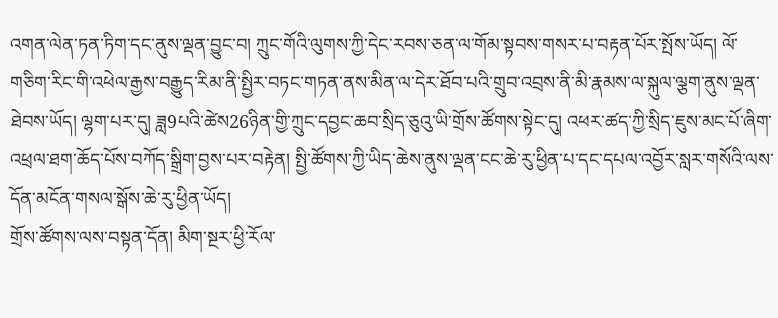འགན་ལེན་ཏན་ཏིག་དང་ནུས་ལྡན་བྱུང་བ། ཀྲུང་གོའི་ལུགས་ཀྱི་དེང་རབས་ཅན་ལ་གོམ་སྟབས་གསར་པ་བརྟན་པོར་སྤོས་ཡོད། ལོ་གཅིག་རིང་གི་འཕེལ་རྒྱས་བརྒྱུད་རིམ་ནི་སྤྱིར་བཏང་གཏན་ནས་མིན་ལ་དེར་ཐོབ་པའི་གྲུབ་འབྲས་ནི་མི་རྣམས་ལ་སྐུལ་ལྕག་ནུས་ལྡན་ཐེབས་ཡོད། ལྷག་པར་དུ། ཟླ9པའི་ཚེས26ཉིན་གྱི་ཀྲུང་དབྱང་ཆབ་སྲིད་ཅུའུ་ཡི་གྲོས་ཚོགས་སྟེང་དུ། འཕར་ཚད་ཀྱི་སྲིད་ཇུས་མང་པོ་ཞིག་འཕྲལ་ཐག་ཆོད་པོས་བཀོད་སྒྲིག་བྱས་པར་བརྟེན། སྤྱི་ཚོགས་ཀྱི་ཡིད་ཆེས་ནུས་ལྡན་ངང་ཆེ་རུ་ཕྱིན་པ་དང་དཔལ་འབྱོར་སླར་གསོའི་ལས་དོན་མངོན་གསལ་སྒོས་ཆེ་རུ་ཕྱིན་ཡོད།
གྲོས་ཚོགས་ལས་བསྟན་དོན། མིག་སྔར་ཕྱི་རོལ་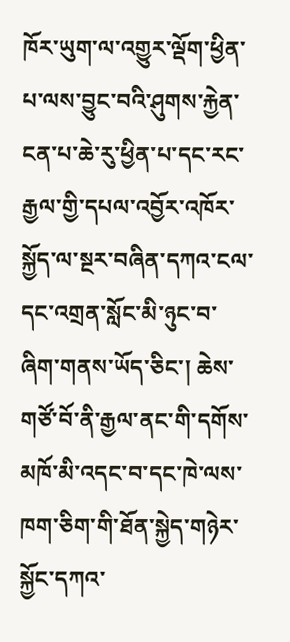ཁོར་ཡུག་ལ་འགྱུར་ལྡོག་ཕྱིན་པ་ལས་བྱུང་བའི་ཤུགས་རྐྱེན་ངན་པ་ཆེ་རུ་ཕྱིན་པ་དང་རང་རྒྱལ་གྱི་དཔལ་འབྱོར་འཁོར་སྐྱོད་ལ་སྔར་བཞིན་དཀའ་ངལ་དང་འགྲན་སློང་མི་ཉུང་བ་ཞིག་གནས་ཡོད་ཅིང་། ཆེས་གཙོ་བོ་ནི་རྒྱལ་ནང་གི་དགོས་མཁོ་མི་འདང་བ་དང་ཁེ་ལས་ཁག་ཅིག་གི་ཐོན་སྐྱེད་གཉེར་སྐྱོང་དཀའ་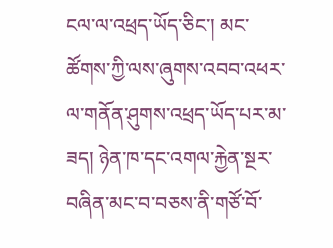ངལ་ལ་འཕྲད་ཡོད་ཅིང་། མང་ཚོགས་ཀྱི་ལས་ཞུགས་འབབ་འཕར་ལ་གནོན་ཤུགས་འཕྲད་ཡོད་པར་མ་ཟད། ཉེན་ཁ་དང་འགལ་རྐྱེན་སྔར་བཞིན་མང་བ་བཅས་ནི་གཙོ་བོ་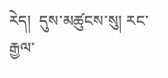རེད།  དུས་མཚུངས་སུ། རང་རྒྱལ་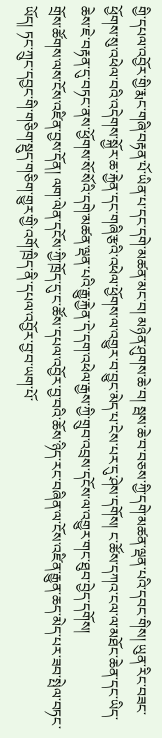གྱི་དཔལ་འབྱོར་གྱི་རྨང་གཞི་བརྟན་པོ་ཡིན་པ་དང་དགེ་མཚན་མང་བ། མཉེན་ཤུགས་ཆེ་བ། སྦས་ཆེ་བ་བཅས་ཀྱི་དགེ་མཚན་ལྡན་པའི་དབང་གིས། ཡུན་རིང་བཟང་ཕྱོགས་སུ་འཕེལ་བའི་འདེགས་སྐྱོར་ཆ་རྐྱེན་དང་གཞི་རྩའི་འཕེལ་ཕྱོགས་ལ་འགྱུར་བ་བྱུང་མེད་པ་ངེས་པར་དུ་ཤེས་དགོས། ང་ཚོས་དཀའ་ངལ་ལ་མཐོང་ཆེན་དང་ཡིད་ཆེས་ཇེ་བརྟན་དུ་བཏང་ནས་ཕྱོགས་སོ་སོའི་དགེ་མཚན་ལྡན་པའི་རྒྱུ་རྐྱེན་དེ་དག་འཕེལ་རྒྱས་ཀྱི་གྲུབ་འབྲས་དངོས་ལ་འགྱུར་གང་ཐུབ་བྱེད་དགོས།
གྲོས་ཚོགས་ལས་ངོས་འཛིན་བྱས་དོན། ལག་ལེན་དངོས་ཀྱི་ཁྲོད་དུ་ང་ཚོས་དཔལ་འབྱོར་བྱ་བའི་ཆོས་ཉིད་རང་བཞིན་ལ་ངོས་འཛིན་རྒྱུན་ཆད་མེད་པར་ཟབ་སྤེལ་བཏང་ཡོད། ཏང་ཀྲུང་དབྱང་གི་གཅིག་སྡུད་གཅིག་གྱུར་གྱི་འགོ་ཁྲིད་ནི་དཔལ་འབྱོར་བྱ་བ་ཡག་པོ་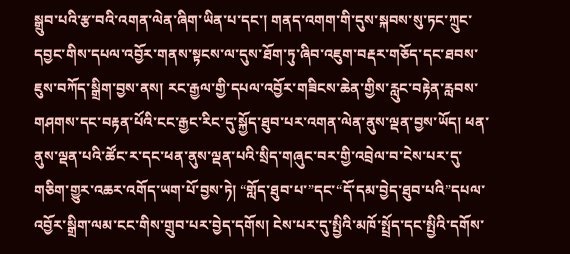སྒྲུབ་པའི་རྩ་བའི་འགན་ལེན་ཞིག་ཡིན་པ་དང་། གནད་འགག་གི་དུས་སྐབས་སུ་ཏང་ཀྲུང་དབྱང་གིས་དཔལ་འབྱོར་གནས་སྟངས་ལ་དུས་ཐོག་ཏུ་ཞིབ་འཇུག་བརྡར་གཅོད་དང་ཐབས་ཇུས་བཀོད་སྒྲིག་བྱས་ནས། རང་རྒྱལ་གྱི་དཔལ་འབྱོར་གཟིངས་ཆེན་གྱིས་རླུང་བརྟེན་རླབས་གཤགས་དང་བརྟན་པོའི་ངང་རྒྱང་རིང་དུ་སྐྱོད་ཐུབ་པར་འགན་ལེན་ནུས་ལྡན་བྱས་ཡོད། ཕན་ནུས་ལྡན་པའི་ཚོང་ར་དང་ཕན་ནུས་ལྡན་པའི་སྲིད་གཞུང་བར་གྱི་འབྲེལ་བ་ངེས་པར་དུ་གཅིག་གྱུར་འཆར་འགོད་ཡག་པོ་བྱས་ཏེ། “གློད་ཐུབ་པ་”དང་“དོ་དམ་བྱེད་ཐུབ་པའི”དཔལ་འབྱོར་སྒྲིག་ལམ་ངང་གིས་གྲུབ་པར་བྱེད་དགོས། ངེས་པར་དུ་སྤྱིའི་མཁོ་སྤྲོད་དང་སྤྱིའི་དགོས་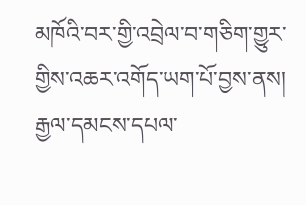མཁོའི་བར་གྱི་འབྲེལ་བ་གཅིག་གྱུར་གྱིས་འཆར་འགོད་ཡག་པོ་བྱས་ནས། རྒྱལ་དམངས་དཔལ་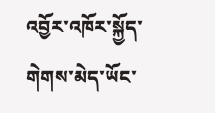འབྱོར་འཁོར་སྐྱོད་གེགས་མེད་ཡོང་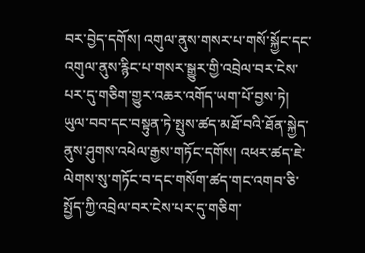བར་བྱེད་དགོས། འགུལ་ནུས་གསར་པ་གསོ་སྐྱོང་དང་འགུལ་ནུས་རྙིང་པ་གསར་སྒྱུར་གྱི་འབྲེལ་བར་ངེས་པར་དུ་གཅིག་གྱུར་འཆར་འགོད་ཡག་པོ་བྱས་ཏེ། ཡུལ་བབ་དང་བསྟུན་ཏེ་སྤུས་ཚད་མཐོ་བའི་ཐོན་སྐྱེད་ནུས་ཤུགས་འཕེལ་རྒྱས་གཏོང་དགོས། འཕར་ཚད་ཇེ་ལེགས་སུ་གཏོང་བ་དང་གསོག་ཚད་གང་འགབ་ཅི་སྤྱོད་ཀྱི་འབྲེལ་བར་ངེས་པར་དུ་གཅིག་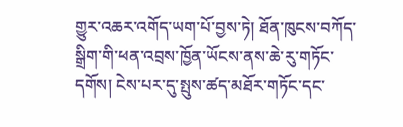གྱུར་འཆར་འགོད་ཡག་པོ་བྱས་ཏེ། ཐོན་ཁུངས་བཀོད་སྒྲིག་གི་ཕན་འབྲས་ཁྱོན་ཡོངས་ནས་ཆེ་རུ་གཏོང་དགོས། ངེས་པར་དུ་སྤུས་ཚད་མཐོར་གཏོང་དང་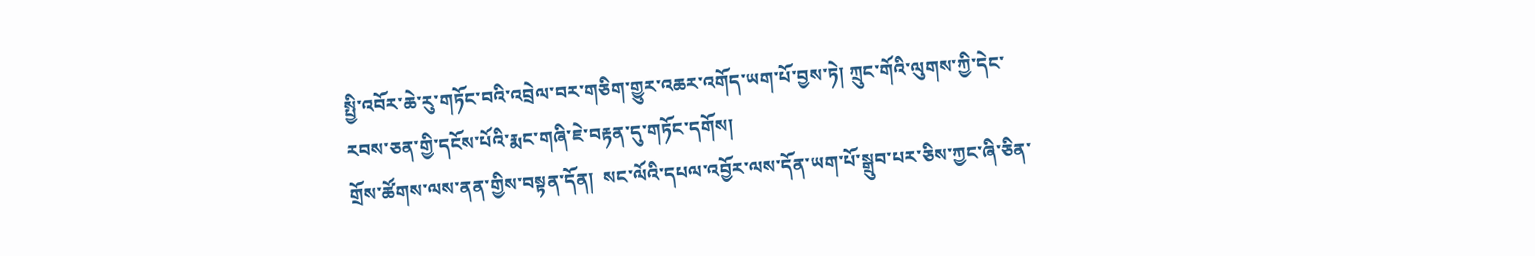སྤྱི་འབོར་ཆེ་རུ་གཏོང་བའི་འབྲེལ་བར་གཅིག་གྱུར་འཆར་འགོད་ཡག་པོ་བྱས་ཏེ། ཀྲུང་གོའི་ལུགས་ཀྱི་དེང་རབས་ཅན་གྱི་དངོས་པོའི་རྨང་གཞི་ཇེ་བརྟན་དུ་གཏོང་དགོས།
གྲོས་ཚོགས་ལས་ནན་གྱིས་བསྟན་དོན།  སང་ལོའི་དཔལ་འབྱོར་ལས་དོན་ཡག་པོ་སྒྲུབ་པར་ཅིས་ཀྱང་ཞི་ཅིན་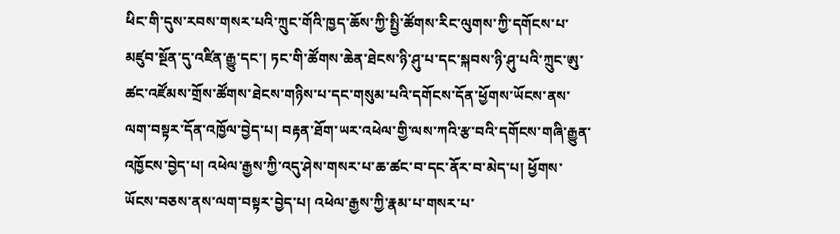ཕིང་གི་དུས་རབས་གསར་པའི་ཀྲུང་གོའི་ཁྱད་ཆོས་ཀྱི་སྤྱི་ཚོགས་རིང་ལུགས་ཀྱི་དགོངས་པ་མཛུབ་སྔོན་དུ་འཛིན་རྒྱུ་དང་། ཏང་གི་ཚོགས་ཆེན་ཐེངས་ཉི་ཤུ་པ་དང་སྐབས་ཉི་ཤུ་པའི་ཀྲུང་ཨུ་ཚང་འཛོམས་གྲོས་ཚོགས་ཐེངས་གཉིས་པ་དང་གསུམ་པའི་དགོངས་དོན་ཕྱོགས་ཡོངས་ནས་ལག་བསྟར་དོན་འཁྱོལ་བྱེད་པ། བརྟན་ཐོག་ཡར་འཕེལ་གྱི་ལས་ཀའི་རྩ་བའི་དགོངས་གཞི་རྒྱུན་འཁྱོངས་བྱེད་པ། འཕེལ་རྒྱས་ཀྱི་འདུ་ཤེས་གསར་པ་ཆ་ཚང་བ་དང་ནོར་བ་མེད་པ། ཕྱོགས་ཡོངས་བཅས་ནས་ལག་བསྟར་བྱེད་པ། འཕེལ་རྒྱས་ཀྱི་རྣམ་པ་གསར་པ་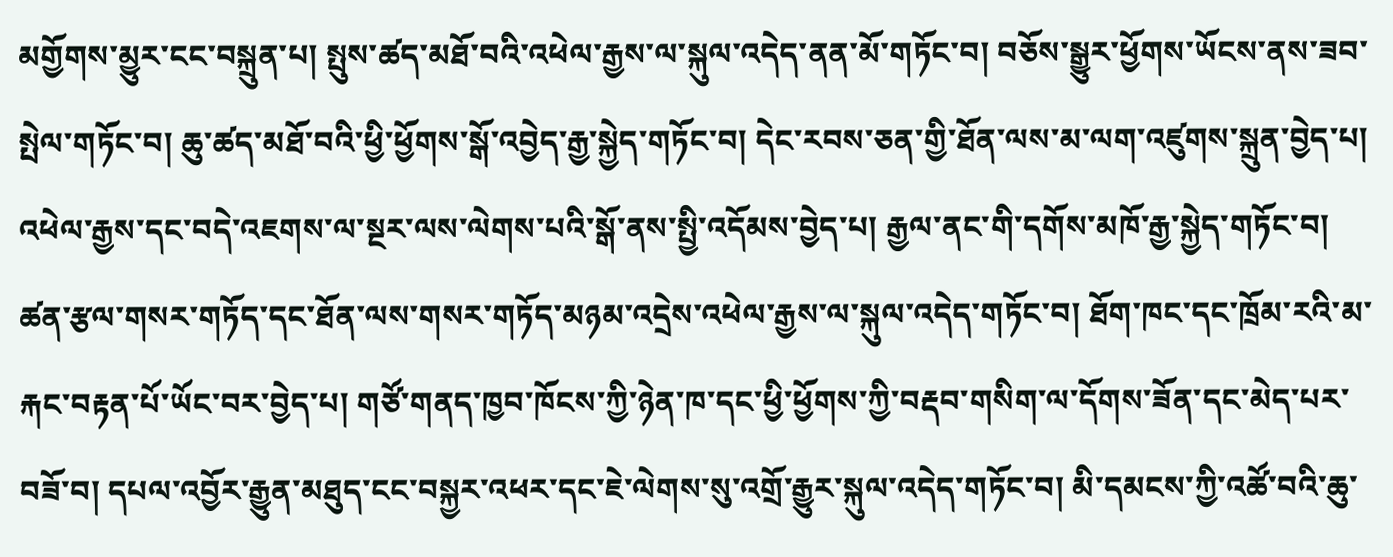མགྱོགས་མྱུར་ངང་བསྐྲུན་པ། སྤུས་ཚད་མཐོ་བའི་འཕེལ་རྒྱས་ལ་སྐུལ་འདེད་ནན་མོ་གཏོང་བ། བཅོས་སྒྱུར་ཕྱོགས་ཡོངས་ནས་ཟབ་སྤེལ་གཏོང་བ། ཆུ་ཚད་མཐོ་བའི་ཕྱི་ཕྱོགས་སྒོ་འབྱེད་རྒྱ་སྐྱེད་གཏོང་བ། དེང་རབས་ཅན་གྱི་ཐོན་ལས་མ་ལག་འཛུགས་སྐྲུན་བྱེད་པ། འཕེལ་རྒྱས་དང་བདེ་འཇགས་ལ་སྔར་ལས་ལེགས་པའི་སྒོ་ནས་སྤྱི་འདོམས་བྱེད་པ། རྒྱལ་ནང་གི་དགོས་མཁོ་རྒྱ་སྐྱེད་གཏོང་བ། ཚན་རྩལ་གསར་གཏོད་དང་ཐོན་ལས་གསར་གཏོད་མཉམ་འདྲེས་འཕེལ་རྒྱས་ལ་སྐུལ་འདེད་གཏོང་བ། ཐོག་ཁང་དང་ཁྲོམ་རའི་མ་རྐང་བརྟན་པོ་ཡོང་བར་བྱེད་པ། གཙོ་གནད་ཁྱབ་ཁོངས་ཀྱི་ཉེན་ཁ་དང་ཕྱི་ཕྱོགས་ཀྱི་བརྡབ་གསིག་ལ་དོགས་ཟོན་དང་མེད་པར་བཟོ་བ། དཔལ་འབྱོར་རྒྱུན་མཐུད་ངང་བསྐྱར་འཕར་དང་ཇེ་ལེགས་སུ་འགྲོ་རྒྱུར་སྐུལ་འདེད་གཏོང་བ། མི་དམངས་ཀྱི་འཚོ་བའི་ཆུ་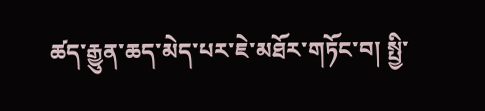ཚད་རྒྱུན་ཆད་མེད་པར་ཇེ་མཐོར་གཏོང་བ། སྤྱི་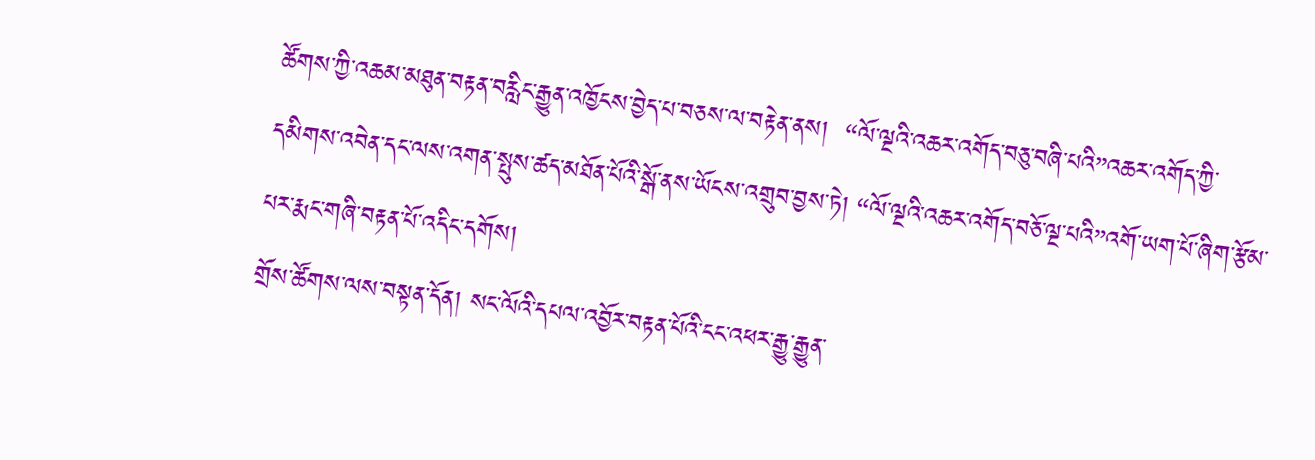ཚོགས་ཀྱི་འཆམ་མཐུན་བརྟན་བརླིང་རྒྱུན་འཁྱོངས་བྱེད་པ་བཅས་ལ་བརྟེན་ནས།  “ལོ་ལྔའི་འཆར་འགོད་བཅུ་བཞི་པའི”འཆར་འགོད་ཀྱི་དམིགས་འབེན་དང་ལས་འགན་སྤུས་ཚད་མཐོན་པོའི་སྒོ་ནས་ཡོངས་འགྲུབ་བྱས་ཏེ། “ལོ་ལྔའི་འཆར་འགོད་བཅོ་ལྔ་པའི”འགོ་ཡག་པོ་ཞིག་རྩོམ་པར་རྨང་གཞི་བརྟན་པོ་འདིང་དགོས།
གྲོས་ཚོགས་ལས་བསྟན་དོན། སང་ལོའི་དཔལ་འབྱོར་བརྟན་པོའི་ངང་འཕར་རྒྱུ་རྒྱུན་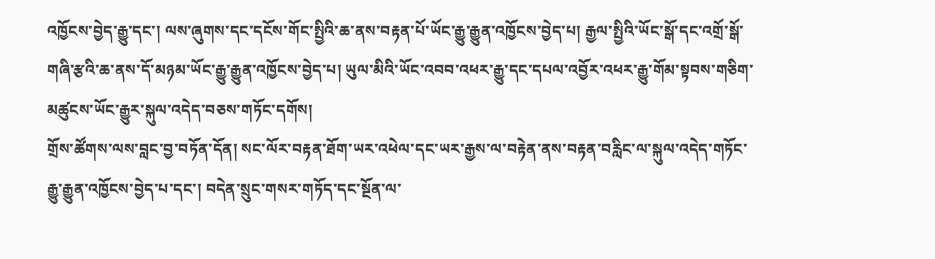འཁྱོངས་བྱེད་རྒྱུ་དང་། ལས་ཞུགས་དང་དངོས་གོང་སྤྱིའི་ཆ་ནས་བརྟན་པོ་ཡོང་རྒྱུ་རྒྱུན་འཁྱོངས་བྱེད་པ། རྒྱལ་སྤྱིའི་ཡོང་སྒོ་དང་འགྲོ་སྒོ་གཞི་རྩའི་ཆ་ནས་དོ་མཉམ་ཡོང་རྒྱུ་རྒྱུན་འཁྱོངས་བྱེད་པ། ཡུལ་མིའི་ཡོང་འབབ་འཕར་རྒྱུ་དང་དཔལ་འབྱོར་འཕར་རྒྱུ་གོམ་སྟབས་གཅིག་མཚུངས་ཡོང་རྒྱུར་སྐུལ་འདེད་བཅས་གཏོང་དགོས།
གྲོས་ཚོགས་ལས་བླང་བྱ་བཏོན་དོན། སང་ལོར་བརྟན་ཐོག་ཡར་འཕེལ་དང་ཡར་རྒྱས་ལ་བརྟེན་ནས་བརྟན་བརླིང་ལ་སྐུལ་འདེད་གཏོང་རྒྱུ་རྒྱུན་འཁྱོངས་བྱེད་པ་དང་། བདེན་སྲུང་གསར་གཏོད་དང་སྔོན་ལ་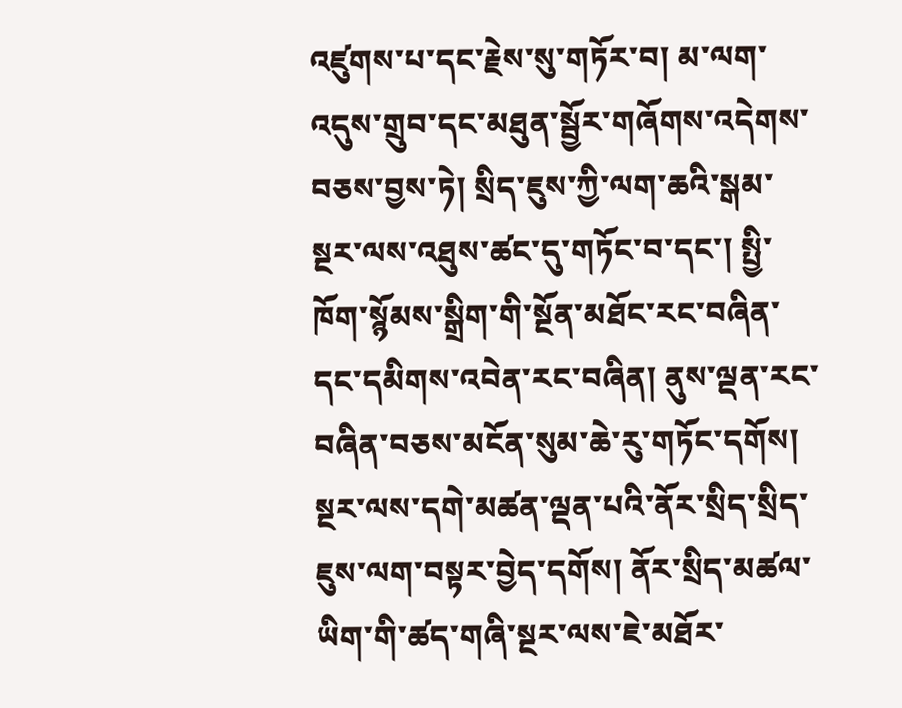འཛུགས་པ་དང་རྗེས་སུ་གཏོར་བ། མ་ལག་འདུས་གྲུབ་དང་མཐུན་སྦྱོར་གཞོགས་འདེགས་བཅས་བྱས་ཏེ། སྲིད་ཇུས་ཀྱི་ལག་ཆའི་སྒམ་སྔར་ལས་འཐུས་ཚང་དུ་གཏོང་བ་དང་། སྤྱི་ཁོག་སྙོམས་སྒྲིག་གི་སྔོན་མཐོང་རང་བཞིན་དང་དམིགས་འབེན་རང་བཞིན། ནུས་ལྡན་རང་བཞིན་བཅས་མངོན་སུམ་ཆེ་རུ་གཏོང་དགོས།
སྔར་ལས་དགེ་མཚན་ལྡན་པའི་ནོར་སྲིད་སྲིད་ཇུས་ལག་བསྟར་བྱེད་དགོས། ནོར་སྲིད་མཚལ་ཡིག་གི་ཚད་གཞི་སྔར་ལས་ཇེ་མཐོར་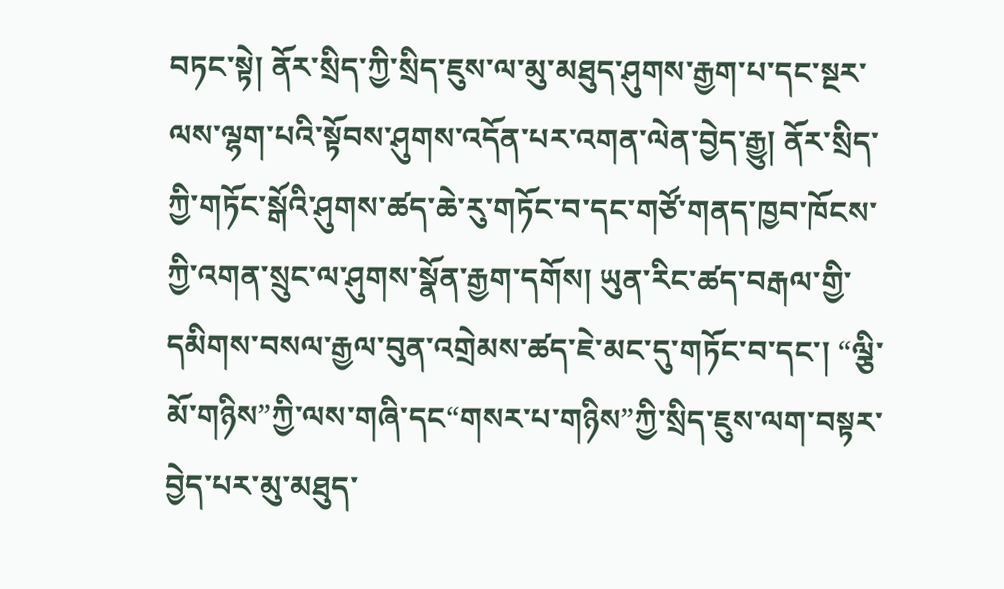བཏང་སྟེ། ནོར་སྲིད་ཀྱི་སྲིད་ཇུས་ལ་མུ་མཐུད་ཤུགས་རྒྱག་པ་དང་སྔར་ལས་ལྷག་པའི་སྟོབས་ཤུགས་འདོན་པར་འགན་ལེན་བྱེད་རྒྱུ། ནོར་སྲིད་ཀྱི་གཏོང་སྒོའི་ཤུགས་ཚད་ཆེ་རུ་གཏོང་བ་དང་གཙོ་གནད་ཁྱབ་ཁོངས་ཀྱི་འགན་སྲུང་ལ་ཤུགས་སྣོན་རྒྱག་དགོས། ཡུན་རིང་ཚད་བརྒལ་གྱི་དམིགས་བསལ་རྒྱལ་བུན་འགྲེམས་ཚད་ཇེ་མང་དུ་གཏོང་བ་དང་། “ལྕི་མོ་གཉིས”ཀྱི་ལས་གཞི་དང“གསར་པ་གཉིས”ཀྱི་སྲིད་ཇུས་ལག་བསྟར་བྱེད་པར་མུ་མཐུད་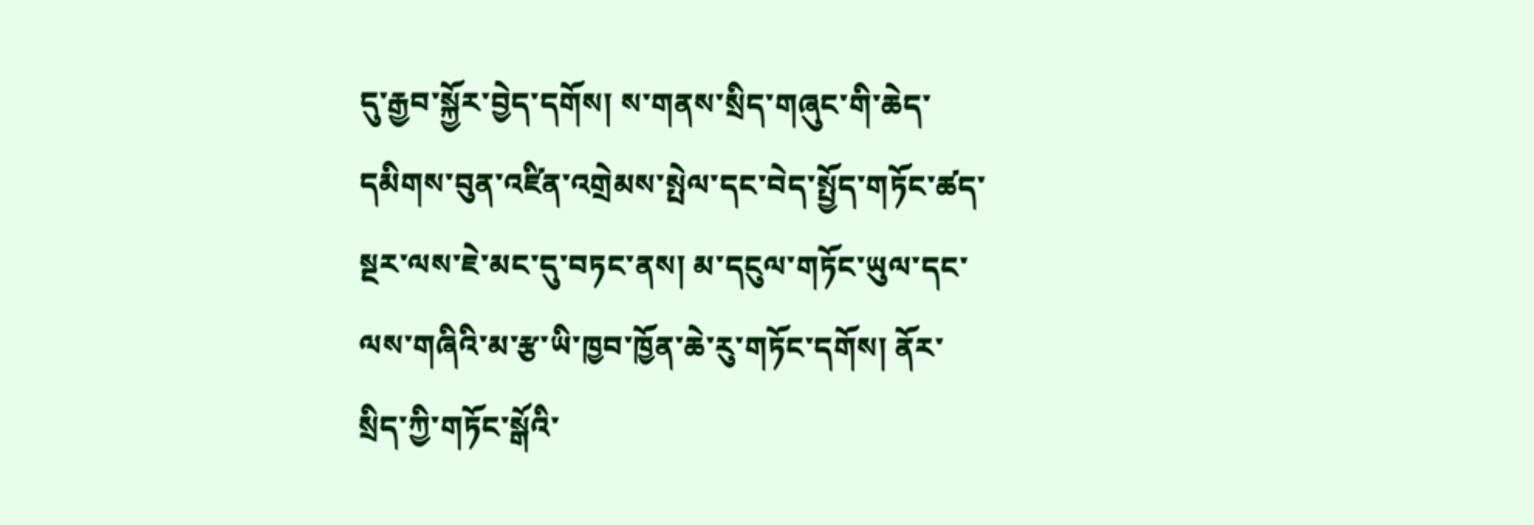དུ་རྒྱབ་སྐྱོར་བྱེད་དགོས། ས་གནས་སྲིད་གཞུང་གི་ཆེད་དམིགས་བུན་འཛིན་འགྲེམས་སྤེལ་དང་བེད་སྤྱོད་གཏོང་ཚད་སྔར་ལས་ཇེ་མང་དུ་བཏང་ནས། མ་དངུལ་གཏོང་ཡུལ་དང་ལས་གཞིའི་མ་རྩ་ཡི་ཁྱབ་ཁྱོན་ཆེ་རུ་གཏོང་དགོས། ནོར་སྲིད་ཀྱི་གཏོང་སྒོའི་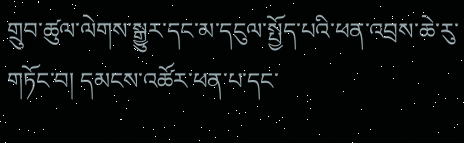གྲུབ་ཚུལ་ལེགས་སྒྱུར་དང་མ་དངུལ་སྤྱོད་པའི་ཕན་འབྲས་ཆེ་རུ་གཏོང་བ། དམངས་འཚོར་ཕན་པ་དང་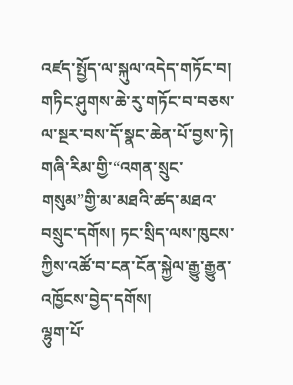འཛད་སྤྱོད་ལ་སྐུལ་འདེད་གཏོང་བ། གཏིང་ཤུགས་ཆེ་རུ་གཏོང་བ་བཅས་ལ་སྔར་བས་དོ་སྣང་ཆེན་པོ་བྱས་ཏེ། གཞི་རིམ་གྱི་“འགན་སྲུང་གསུམ”གྱི་མ་མཐའི་ཚད་མཐའ་བསྲུང་དགོས། ཏང་སྲིད་ལས་ཁུངས་ཀྱིས་འཚོ་བ་ངན་ངོན་སྐྱེལ་རྒྱུ་རྒྱུན་འཁྱོངས་བྱེད་དགོས།
ལྷུག་པོ་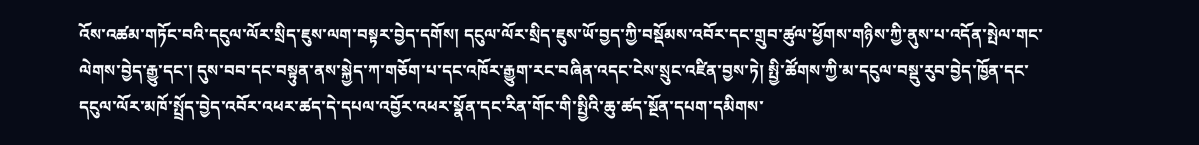འོས་འཚམ་གཏོང་བའི་དངུལ་ལོར་སྲིད་ཇུས་ལག་བསྟར་བྱེད་དགོས། དངུལ་ལོར་སྲིད་ཇུས་ཡོ་བྱད་ཀྱི་བསྡོམས་འབོར་དང་གྲུབ་ཚུལ་ཕྱོགས་གཉིས་ཀྱི་ནུས་པ་འདོན་སྤེལ་གང་ལེགས་བྱེད་རྒྱུ་དང་། དུས་བབ་དང་བསྟུན་ནས་སྐྱེད་ཀ་གཅོག་པ་དང་འཁོར་རྒྱུག་རང་བཞིན་འདང་ངེས་སྲུང་འཛིན་བྱས་ཏེ། སྤྱི་ཚོགས་ཀྱི་མ་དངུལ་བསྡུ་རུབ་བྱེད་ཁྱོན་དང་དངུལ་ལོར་མཁོ་སྤྲོད་བྱེད་འབོར་འཕར་ཚད་དེ་དཔལ་འབྱོར་འཕར་སྣོན་དང་རིན་གོང་གི་སྤྱིའི་ཆུ་ཚད་སྔོན་དཔག་དམིགས་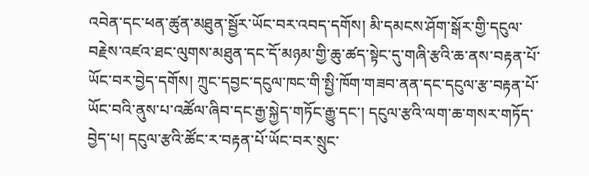འབེན་དང་ཕན་ཚུན་མཐུན་སྦྱོར་ཡོང་བར་འབད་དགོས། མི་དམངས་ཤོག་སྒོར་གྱི་དངུལ་བརྗེས་འཛའ་ཐང་ལུགས་མཐུན་དང་དོ་མཉམ་གྱི་ཆུ་ཚད་སྟེང་དུ་གཞི་རྩའི་ཆ་ནས་བརྟན་པོ་ཡོང་བར་བྱེད་དགོས། ཀྲུང་དབྱང་དངུལ་ཁང་གི་སྤྱི་ཁོག་གཟབ་ནན་དང་དངུལ་རྩ་བརྟན་པོ་ཡོང་བའི་ནུས་པ་འཚོལ་ཞིབ་དང་རྒྱ་སྐྱེད་གཏོང་རྒྱུ་དང་། དངུལ་རྩའི་ལག་ཆ་གསར་གཏོད་བྱེད་པ། དངུལ་རྩའི་ཚོང་ར་བརྟན་པོ་ཡོང་བར་སྲུང་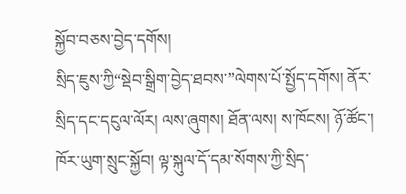སྐྱོབ་བཅས་བྱེད་དགོས།
སྲིད་ཇུས་ཀྱི“སྡེབ་སྒྲིག་བྱེད་ཐབས་”ལེགས་པོ་སྤྱོད་དགོས། ནོར་སྲིད་དང་དངུལ་ལོར། ལས་ཞུགས། ཐོན་ལས། ས་ཁོངས། ཉོ་ཚོང་། ཁོར་ཡུག་སྲུང་སྐྱོབ། ལྟ་སྐུལ་དོ་དམ་སོགས་ཀྱི་སྲིད་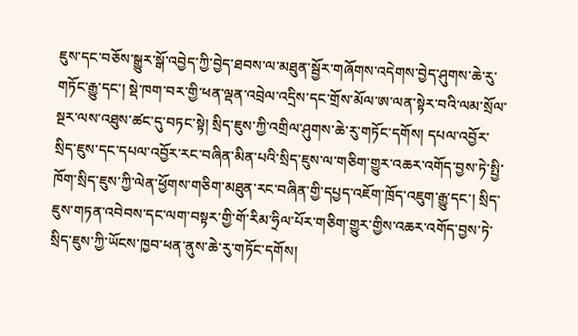ཇུས་དང་བཅོས་སྒྱུར་སྒོ་འབྱེད་ཀྱི་བྱེད་ཐབས་ལ་མཐུན་སྦྱོར་གཞོགས་འདེགས་བྱེད་ཤུགས་ཆེ་རུ་གཏོང་རྒྱུ་དང་། སྡེ་ཁག་བར་གྱི་ཕན་ལྡན་འབྲེལ་འདྲིས་དང་གྲོས་མོལ་ཨ་ལན་སྟེར་བའི་ལམ་སྲོལ་སྔར་ལས་འཐུས་ཚང་དུ་བཏང་སྟེ། སྲིད་ཇུས་ཀྱི་འགྲིལ་ཤུགས་ཆེ་རུ་གཏོང་དགོས། དཔལ་འབྱོར་སྲིད་ཇུས་དང་དཔལ་འབྱོར་རང་བཞིན་མིན་པའི་སྲིད་ཇུས་ལ་གཅིག་གྱུར་འཆར་འགོད་བྱས་ཏེ་སྤྱི་ཁོག་སྲིད་ཇུས་ཀྱི་ལེན་ཕྱོགས་གཅིག་མཐུན་རང་བཞིན་གྱི་དཔྱད་འཇོག་ཁྲོད་འཇུག་རྒྱུ་དང་། སྲིད་ཇུས་གཏན་འབེབས་དང་ལག་བསྟར་གྱི་གོ་རིམ་ཧྲིལ་པོར་གཅིག་གྱུར་གྱིས་འཆར་འགོད་བྱས་ཏེ་སྲིད་ཇུས་ཀྱི་ཡོངས་ཁྱབ་ཕན་ནུས་ཆེ་རུ་གཏོང་དགོས།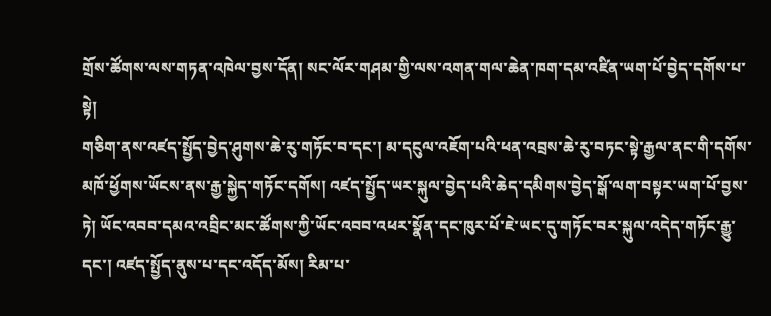གྲོས་ཚོགས་ལས་གཏན་འཁེལ་བྱས་དོན། སང་ལོར་གཤམ་གྱི་ལས་འགན་གལ་ཆེན་ཁག་དམ་འཛིན་ཡག་པོ་བྱེད་དགོས་པ་སྟེ།
གཅིག་ནས་འཛད་སྤྱོད་བྱེད་ཤུགས་ཆེ་རུ་གཏོང་བ་དང་། མ་དངུལ་འཇོག་པའི་ཕན་འབྲས་ཆེ་རུ་བཏང་སྟེ་རྒྱལ་ནང་གི་དགོས་མཁོ་ཕྱོགས་ཡོངས་ནས་རྒྱ་སྐྱེད་གཏོང་དགོས། འཛད་སྤྱོད་ཡར་སྐུལ་བྱེད་པའི་ཆེད་དམིགས་བྱེད་སྒོ་ལག་བསྟར་ཡག་པོ་བྱས་ཏེ། ཡོང་འབབ་དམའ་འབྲིང་མང་ཚོགས་ཀྱི་ཡོང་འབབ་འཕར་སྣོན་དང་ཁུར་པོ་ཇེ་ཡང་དུ་གཏོང་བར་སྐུལ་འདེད་གཏོང་རྒྱུ་དང་། འཛད་སྤྱོད་ནུས་པ་དང་འདོད་མོས། རིམ་པ་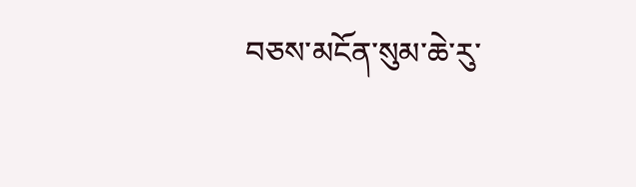བཅས་མངོན་སུམ་ཆེ་རུ་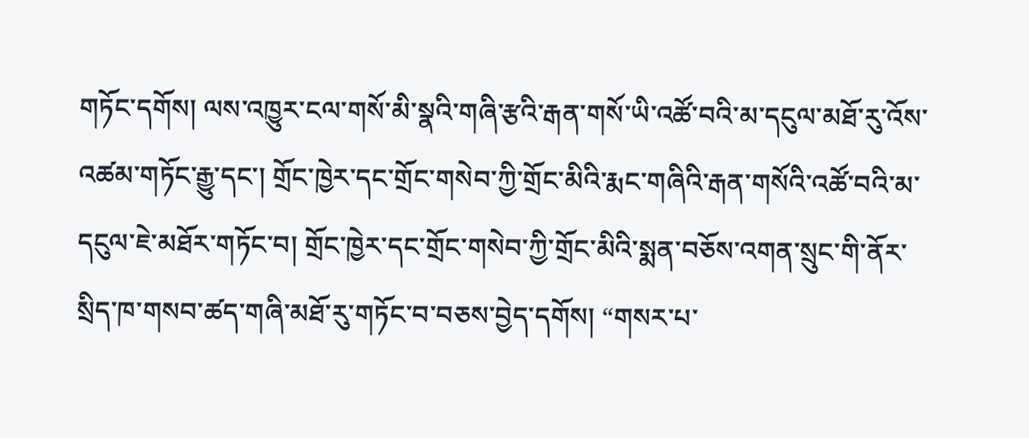གཏོང་དགོས། ལས་འཁྱུར་ངལ་གསོ་མི་སྣའི་གཞི་རྩའི་རྒན་གསོ་ཡི་འཚོ་བའི་མ་དངུལ་མཐོ་རུ་འོས་འཚམ་གཏོང་རྒྱུ་དང་། གྲོང་ཁྱེར་དང་གྲོང་གསེབ་ཀྱི་གྲོང་མིའི་རྨང་གཞིའི་རྒན་གསོའི་འཚོ་བའི་མ་དངུལ་ཇེ་མཐོར་གཏོང་བ། གྲོང་ཁྱེར་དང་གྲོང་གསེབ་ཀྱི་གྲོང་མིའི་སྨན་བཅོས་འགན་སྲུང་གི་ནོར་སྲིད་ཁ་གསབ་ཚད་གཞི་མཐོ་རུ་གཏོང་བ་བཅས་བྱེད་དགོས། “གསར་པ་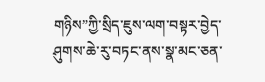གཉིས”ཀྱི་སྲིད་ཇུས་ལག་བསྟར་བྱེད་ཤུགས་ཆེ་རུ་བཏང་ནས་སྣ་མང་ཅན་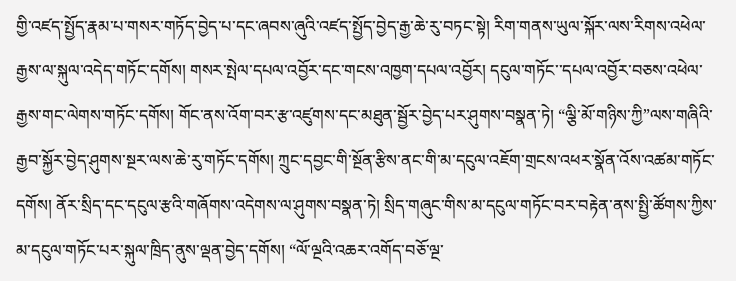གྱི་འཛད་སྤྱོད་རྣམ་པ་གསར་གཏོད་བྱེད་པ་དང་ཞབས་ཞུའི་འཛད་སྤྱོད་བྱེད་རྒྱ་ཆེ་རུ་བཏང་སྟེ། རིག་གནས་ཡུལ་སྐོར་ལས་རིགས་འཕེལ་རྒྱས་ལ་སྐུལ་འདེད་གཏོང་དགོས། གསར་སྤེལ་དཔལ་འབྱོར་དང་གངས་འཁྱག་དཔལ་འབྱོར། དངུལ་གཏོང་་དཔལ་འབྱོར་བཅས་འཕེལ་རྒྱས་གང་ལེགས་གཏོང་དགོས། གོང་ནས་འོག་བར་རྩ་འཛུགས་དང་མཐུན་སྦྱོར་བྱེད་པར་ཤུགས་བསྣན་ཏེ། “ལྕི་མོ་གཉིས་ཀྱི”ལས་གཞིའི་རྒྱབ་སྐྱོར་བྱེད་ཤུགས་སྔར་ལས་ཆེ་རུ་གཏོང་དགོས། ཀྲུང་དབྱང་གི་སྔོན་རྩིས་ནང་གི་མ་དངུལ་འཇོག་གྲངས་འཕར་སྣོན་འོས་འཚམ་གཏོང་དགོས། ནོར་སྲིད་དང་དངུལ་རྩའི་གཞོགས་འདེགས་ལ་ཤུགས་བསྣན་ཏེ། སྲིད་གཞུང་གིས་མ་དངུལ་གཏོང་བར་བརྟེན་ནས་སྤྱི་ཚོགས་ཀྱིས་མ་དངུལ་གཏོང་པར་སྐུལ་ཁྲིད་ནུས་ལྡན་བྱེད་དགོས། “ལོ་ལྔའི་འཆར་འགོད་བཅོ་ལྔ་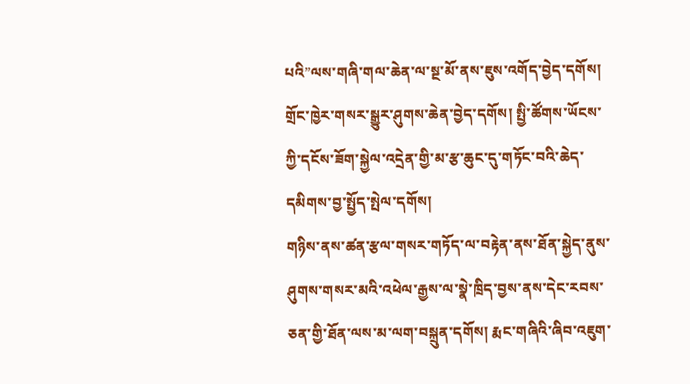པའི”ལས་གཞི་གལ་ཆེན་ལ་སྔ་མོ་ནས་ཇུས་འགོད་བྱེད་དགོས། གྲོང་ཁྱེར་གསར་སྒྱུར་ཤུགས་ཆེན་བྱེད་དགོས། སྤྱི་ཚོགས་ཡོངས་ཀྱི་དངོས་ཟོག་སྐྱེལ་འདྲེན་གྱི་མ་རྩ་ཆུང་དུ་གཏོང་བའི་ཆེད་དམིགས་བྱ་སྤྱོད་སྤེལ་དགོས།
གཉིས་ནས་ཚན་རྩལ་གསར་གཏོད་ལ་བརྟེན་ནས་ཐོན་སྐྱེད་ནུས་ཤུགས་གསར་མའི་འཕེལ་རྒྱས་ལ་སྣེ་ཁྲིད་བྱས་ནས་དེང་རབས་ཅན་གྱི་ཐོན་ལས་མ་ལག་བསྐྲུན་དགོས། རྨང་གཞིའི་ཞིབ་འཇུག་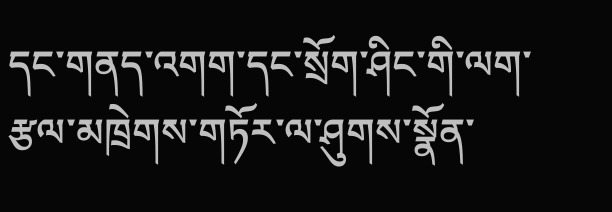དང་གནད་འགག་དང་སྲོག་ཤིང་གི་ལག་རྩལ་མཁྲེགས་གཏོར་ལ་ཤུགས་སྣོན་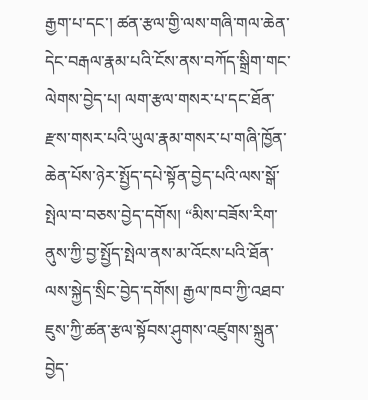རྒྱག་པ་དང་། ཚན་རྩལ་གྱི་ལས་གཞི་གལ་ཆེན་དེང་བརྒལ་རྣམ་པའི་ངོས་ནས་བཀོད་སྒྲིག་གང་ལེགས་བྱེད་པ། ལག་རྩལ་གསར་པ་དང་ཐོན་རྫས་གསར་པའི་ཡུལ་རྣམ་གསར་པ་གཞི་ཁྱོན་ཆེན་པོས་ཉེར་སྤྱོད་དཔེ་སྟོན་བྱེད་པའི་ལས་སྒོ་སྤེལ་བ་བཅས་བྱེད་དགོས། “མིས་བཟོས་རིག་ནུས་ཀྱི་བྱ་སྤྱོད་སྤེལ་ནས་མ་འོངས་པའི་ཐོན་ལས་སྐྱེད་སྲིང་བྱེད་དགོས། རྒྱལ་ཁབ་ཀྱི་འཐབ་ཇུས་ཀྱི་ཚན་རྩལ་སྟོབས་ཤུགས་འཛུགས་སྐྲུན་བྱེད་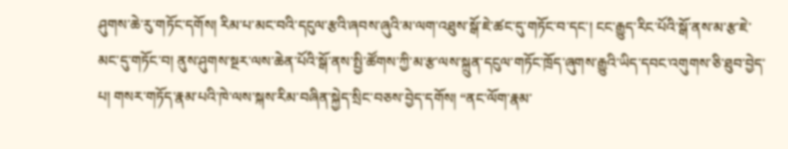ཤུགས་ཆེ་རུ་གཏོང་དགོས། རིམ་པ་མང་བའི་དངུལ་རྩའི་ཞབས་ཞུའི་མ་ལག་འཐུས་སྒོ་ཇེ་ཚང་དུ་གཏོང་བ་དང་། ངང་རྒྱུད་རིང་པོའི་སྒོ་ནས་མ་རྩ་ཇེ་མང་དུ་གཏོང་བ། ནུས་ཤུགས་སྔར་ལས་ཆེན་པོའི་སྒོ་ནས་སྤྱི་ཚོགས་ཀྱི་མ་རྩ་ལས་སྐྲུན་དངུལ་གཏོང་ཁྲོད་ཞུགས་རྒྱུའི་ཡིད་དབང་འགུགས་ཅི་ཐུབ་བྱེད་པ། གསར་གཏོད་རྣམ་པའི་ཁེ་ལས་སྐས་རིམ་བཞིན་སྐྱེད་སྲིང་བཅས་བྱེད་དགོས། “ནང་ལོག་རྣམ་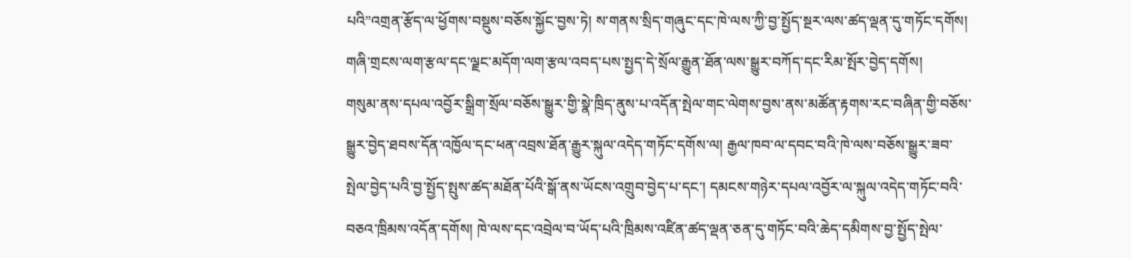པའི”འགྲན་རྩོད་ལ་ཕྱོགས་བསྡུས་བཅོས་སྐྱོང་བྱས་ཏེ། ས་གནས་སྲིད་གཞུང་དང་ཁེ་ལས་ཀྱི་བྱ་སྤྱོད་སྔར་ལས་ཚད་ལྡན་དུ་གཏོང་དགོས། གཞི་གྲངས་ལག་རྩལ་དང་ལྗང་མདོག་ལག་རྩལ་འབད་པས་སྤྱད་དེ་སྲོལ་རྒྱུན་ཐོན་ལས་སྒྱུར་བཀོད་དང་རིམ་སྤོར་བྱེད་དགོས།
གསུམ་ནས་དཔལ་འབྱོར་སྒྲིག་སྲོལ་བཅོས་སྒྱུར་གྱི་སྣེ་ཁྲིད་ནུས་པ་འདོན་སྤེལ་གང་ལེགས་བྱས་ནས་མཚོན་རྟགས་རང་བཞིན་གྱི་བཅོས་སྒྱུར་བྱེད་ཐབས་དོན་འཁྱོལ་དང་ཕན་འབྲས་ཐོན་རྒྱུར་སྐུལ་འདེད་གཏོང་དགོས་ལ། རྒྱལ་ཁབ་ལ་དབང་བའི་ཁེ་ལས་བཅོས་སྒྱུར་ཟབ་སྤེལ་བྱེད་པའི་བྱ་སྤྱོད་སྤུས་ཚད་མཐོན་པོའི་སྒོ་ནས་ཡོངས་འགྲུབ་བྱེད་པ་དང་། དམངས་གཉེར་དཔལ་འབྱོར་ལ་སྐུལ་འདེད་གཏོང་བའི་བཅའ་ཁྲིམས་འདོན་དགོས། ཁེ་ལས་དང་འབྲེལ་བ་ཡོད་པའི་ཁྲིམས་འཛིན་ཚད་ལྡན་ཅན་དུ་གཏོང་བའི་ཆེད་དམིགས་བྱ་སྤྱོད་སྤེལ་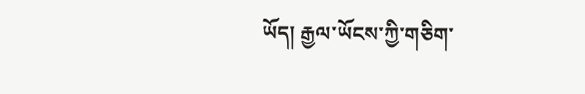ཡོད། རྒྱལ་ཡོངས་ཀྱི་གཅིག་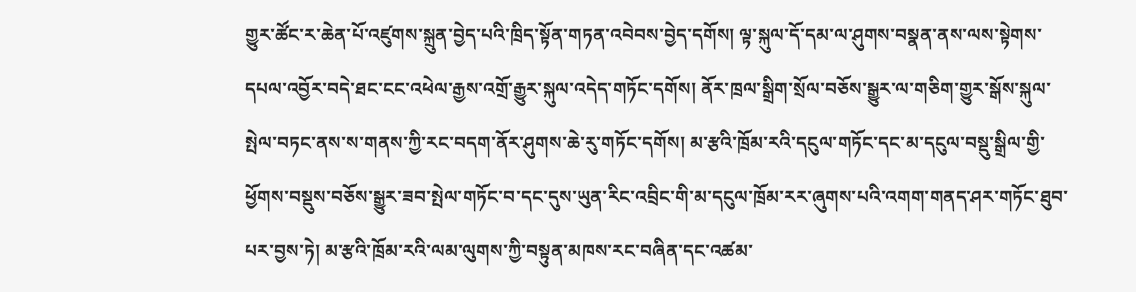གྱུར་ཚོང་ར་ཆེན་པོ་འཛུགས་སྐྲུན་བྱེད་པའི་ཁྲིད་སྟོན་གཏན་འབེབས་བྱེད་དགོས། ལྟ་སྐུལ་དོ་དམ་ལ་ཤུགས་བསྣན་ནས་ལས་སྟེགས་དཔལ་འབྱོར་བདེ་ཐང་ངང་འཕེལ་རྒྱས་འགྲོ་རྒྱུར་སྐུལ་འདེད་གཏོང་དགོས། ནོར་ཁྲལ་སྒྲིག་སྲོལ་བཅོས་སྒྱུར་ལ་གཅིག་གྱུར་སྒོས་སྐུལ་སྤེལ་བཏང་ནས་ས་གནས་ཀྱི་རང་བདག་ནོར་ཤུགས་ཆེ་རུ་གཏོང་དགོས། མ་རྩའི་ཁྲོམ་རའི་དངུལ་གཏོང་དང་མ་དངུལ་བསྡུ་སྒྲིལ་གྱི་ཕྱོགས་བསྡུས་བཅོས་སྒྱུར་ཟབ་སྤེལ་གཏོང་བ་དང་དུས་ཡུན་རིང་འབྲིང་གི་མ་དངུལ་ཁྲོམ་རར་ཞུགས་པའི་འགག་གནད་ཤར་གཏོང་ཐུབ་པར་བྱས་ཏེ། མ་རྩའི་ཁྲོམ་རའི་ལམ་ལུགས་ཀྱི་བསྟུན་མཁས་རང་བཞིན་དང་འཚམ་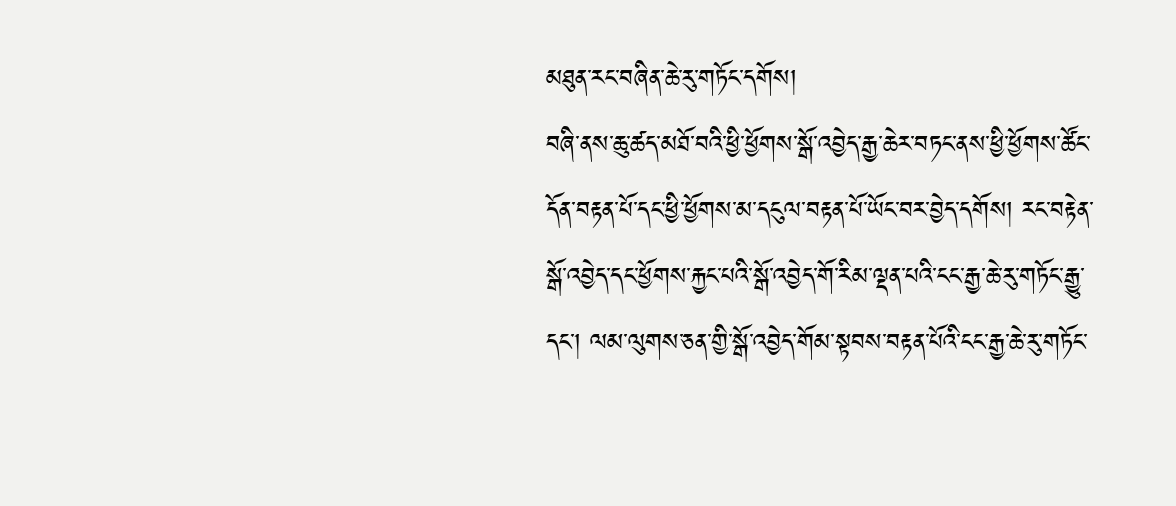མཐུན་རང་བཞིན་ཆེ་རུ་གཏོང་དགོས།
བཞི་ནས་ཆུ་ཚད་མཐོ་བའི་ཕྱི་ཕྱོགས་སྒོ་འབྱེད་རྒྱ་ཆེར་བཏང་ནས་ཕྱི་ཕྱོགས་ཚོང་དོན་བརྟན་པོ་དང་ཕྱི་ཕྱོགས་མ་དངུལ་བརྟན་པོ་ཡོང་བར་བྱེད་དགོས། རང་བརྟེན་སྒོ་འབྱེད་དང་ཕྱོགས་རྐྱང་པའི་སྒོ་འབྱེད་གོ་རིམ་ལྡན་པའི་ངང་རྒྱ་ཆེ་རུ་གཏོང་རྒྱུ་དང་། ལམ་ལུགས་ཅན་གྱི་སྒོ་འབྱེད་གོམ་སྟབས་བརྟན་པོའི་ངང་རྒྱ་ཆེ་རུ་གཏོང་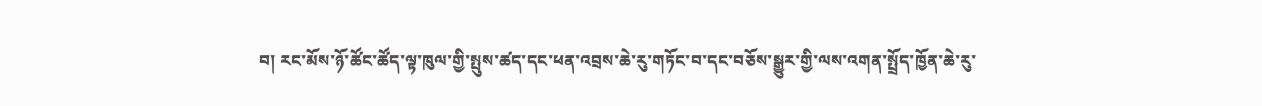བ། རང་མོས་ཉོ་ཚོང་ཚོད་ལྟ་ཁུལ་གྱི་སྤུས་ཚད་དང་ཕན་འབྲས་ཆེ་རུ་གཏོང་བ་དང་བཅོས་སྒྱུར་གྱི་ལས་འགན་སྤྲོད་ཁྱོན་ཆེ་རུ་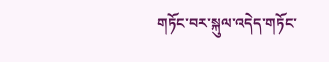གཏོང་བར་སྐུལ་འདེད་གཏོང་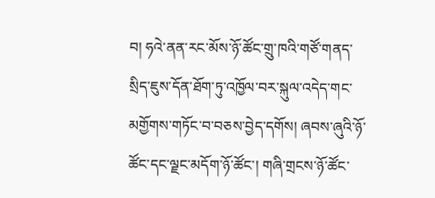བ། ཧའེ་ནན་རང་མོས་ཉོ་ཚོང་གྲུ་ཁའི་གཙོ་གནད་སྲིད་ཇུས་དོན་ཐོག་ཏུ་འཁྱོལ་བར་སྐུལ་འདེད་གང་མགྱོགས་གཏོང་བ་བཅས་བྱེད་དགོས། ཞབས་ཞུའི་ཉོ་ཚོང་དང་ལྗང་མདོག་ཉོ་ཚོང་། གཞི་གྲངས་ཉོ་ཚོང་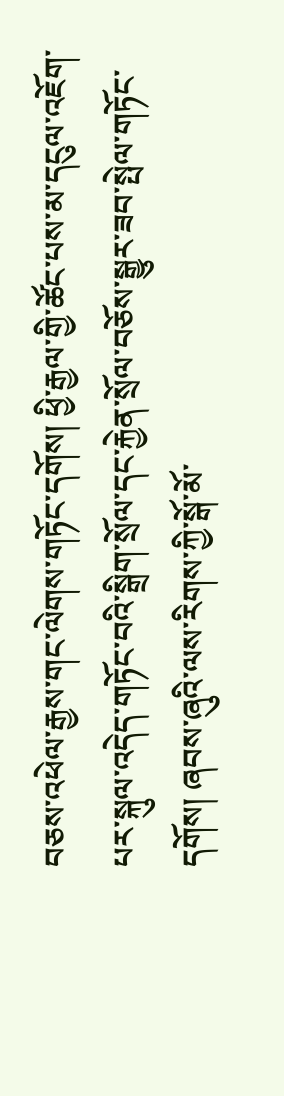བཅས་འཕེལ་རྒྱས་གང་ལེགས་གཏོང་དགོས། ཕྱི་རྒྱལ་གྱི་ཚོང་པས་མ་དངུལ་འཇོག་པར་སྐུལ་འདེད་གཏོང་བའི་སྒྲིག་སྲོལ་དང་རྐྱེན་སྲོལ་བཅོས་སྒྱུར་ཟབ་སྤེལ་གཏོང་དགོས། ཞབས་ཞུའི་ལས་རིགས་ཀྱི་སྒོ་མོ་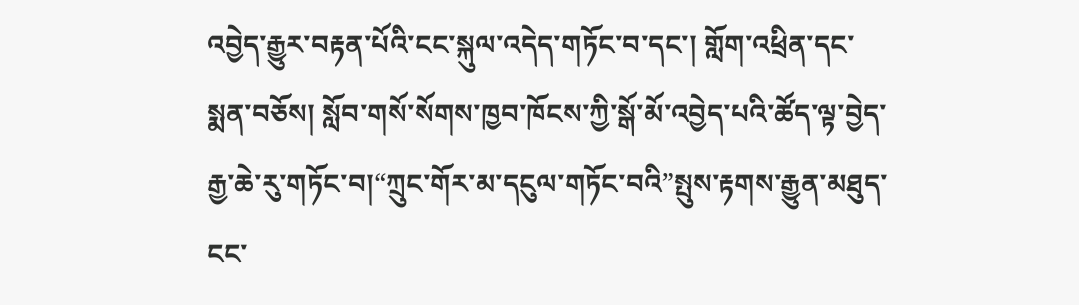འབྱེད་རྒྱུར་བརྟན་པོའི་ངང་སྐུལ་འདེད་གཏོང་བ་དང་། གློག་འཕྲིན་དང་སྨན་བཅོས། སློབ་གསོ་སོགས་ཁྱབ་ཁོངས་ཀྱི་སྒོ་མོ་འབྱེད་པའི་ཚོད་ལྟ་བྱེད་རྒྱ་ཆེ་རུ་གཏོང་བ།“ཀྲུང་གོར་མ་དངུལ་གཏོང་བའི”སྤུས་རྟགས་རྒྱུན་མཐུད་ངང་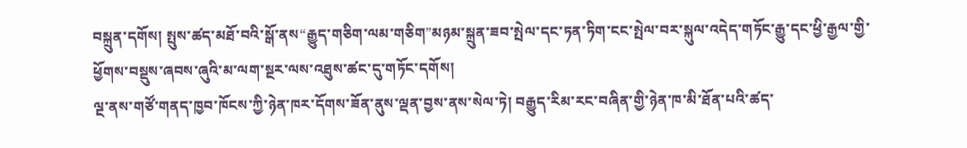བསྐྲུན་དགོས། སྤུས་ཚད་མཐོ་བའི་སྒོ་ནས“རྒྱུད་གཅིག་ལམ་གཅིག”མཉམ་སྐྲུན་ཟབ་སྤེལ་དང་ཏན་ཏིག་ངང་སྤེལ་བར་སྐུལ་འདེད་གཏོང་རྒྱུ་དང་ཕྱི་རྒྱལ་གྱི་ཕྱོགས་བསྡུས་ཞབས་ཞུའི་མ་ལག་སྔར་ལས་འཐུས་ཚང་དུ་གཏོང་དགོས།
ལྔ་ནས་གཙོ་གནད་ཁྱབ་ཁོངས་ཀྱི་ཉེན་ཁར་དོགས་ཟོན་ནུས་ལྡན་བྱས་ནས་སེལ་ཏེ། བརྒྱུད་རིམ་རང་བཞིན་གྱི་ཉེན་ཁ་མི་ཐོན་པའི་ཚད་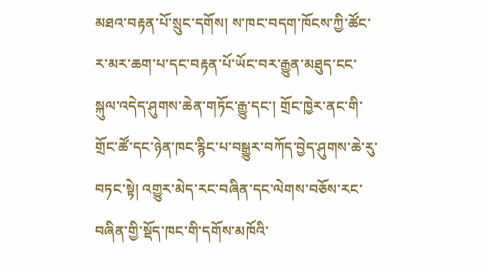མཐའ་བརྟན་པོ་སྲུང་དགོས། ས་ཁང་བདག་ཁོངས་ཀྱི་ཚོང་ར་མར་ཆག་པ་དང་བརྟན་པོ་ཡོང་བར་རྒྱུན་མཐུད་ངང་སྐུལ་འདེད་ཤུགས་ཆེན་གཏོང་རྒྱུ་དང་། གྲོང་ཁྱེར་ནང་གི་གྲོང་ཚོ་དང་ཉེན་ཁང་རྙིང་པ་བསྒྱུར་བཀོད་བྱེད་ཤུགས་ཆེ་རུ་བཏང་སྟེ། འགྱུར་མེད་རང་བཞིན་དང་ལེགས་བཅོས་རང་བཞིན་གྱི་སྡོད་ཁང་གི་དགོས་མཁོའི་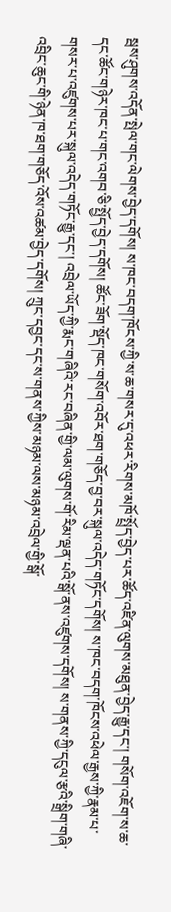སྦས་ཤུགས་འདོན་སྤེལ་གང་ལེགས་བྱེད་དགོས། ས་ཁང་བདག་ཁོངས་ཀྱི་ས་ཆ་གསར་དུ་འཕར་རིགས་མཁོ་སྤྲོད་བྱེད་པར་ཚོད་འཛིན་ལུགས་མཐུན་བྱེད་རྒྱུ་དང་། གསོག་འཇོག་ས་ཆ་དང་ཚོང་གཉེར་ཁང་པ་གང་འགབ་ཅི་སྤྱོད་བྱེད་དགོས། ཚོང་ཟོག་སྡོད་ཁང་གསོག་འབོར་ཐག་གཅོད་བྱ་བར་སྐུལ་འདེད་གཏོང་དགོས། ས་ཁང་བདག་ཁོངས་འཕེལ་རྒྱས་ཀྱི་རྣམ་པ་གསར་པ་འཛུགས་པར་སྐུལ་འདེད་གཏོང་རྒྱུ་དང་། འབྲེལ་ཡོད་ཀྱི་རྨང་གཞིའི་རང་བཞིན་གྱི་ལམ་ལུགས་གོ་རིམ་ལྡན་པའི་སྒོ་ནས་འཛུགས་དགོས། ས་གནས་ཀྱི་དངུལ་རྩའི་སྒྲིག་གཞི་འབྲིང་ཆུང་གི་ཉེན་ཁ་ཐག་གཅོད་འོས་འཚམ་བྱེད་དགོས། ཀྲུང་དབྱང་དང་ས་གནས་ཀྱིས་མཉམ་ལས་མཉམ་འབྲེལ་གྱི་སྒོ་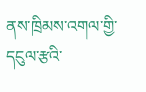ནས་ཁྲིམས་འགལ་གྱི་དངུལ་རྩའི་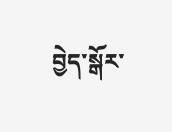བྱེད་སྒོར་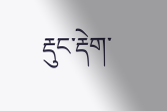རྡུང་རྡེག་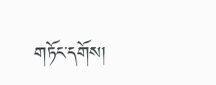གཏོང་དགོས།